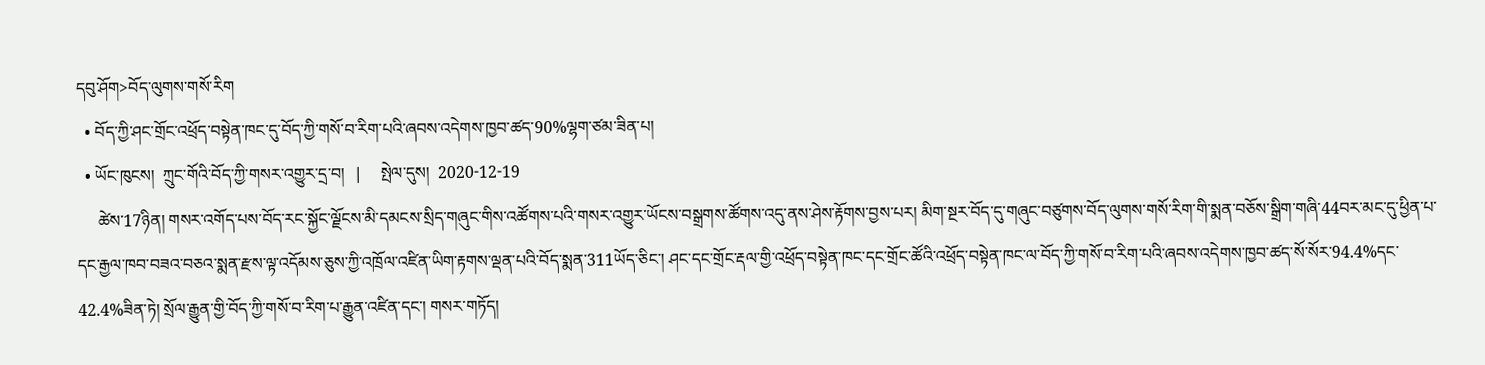དབུ་ཤོག>བོད་ལུགས་གསོ་རིག
  • བོད་ཀྱི་ཤང་གྲོང་འཕྲོད་བསྟེན་ཁང་དུ་བོད་ཀྱི་གསོ་བ་རིག་པའི་ཞབས་འདེགས་ཁྱབ་ཚད་90%ལྷག་ཙམ་ཟིན་པ།
  • ཡོང་ཁུངས།  ཀྲུང་གོའི་བོད་ཀྱི་གསར་འགྱུར་དྲ་བ།   |     སྤེལ་དུས།  2020-12-19
     ཚེས་17ཉིན། གསར་འགོད་པས་བོད་རང་སྐྱོང་ལྗོངས་མི་དམངས་སྲིད་གཞུང་གིས་འཚོགས་པའི་གསར་འགྱུར་ཡོངས་བསྒྲགས་ཚོགས་འདུ་ནས་ཤེས་རྟོགས་བྱས་པར། མིག་སྔར་བོད་དུ་གཞུང་བཙུགས་བོད་ལུགས་གསོ་རིག་གི་སྨན་བཅོས་སྒྲིག་གཞི་44བར་མང་དུ་ཕྱིན་པ་དང་རྒྱལ་ཁབ་བཟའ་བཅའ་སྨན་རྫས་ལྟ་འདོམས་ཅུས་ཀྱི་འཁྲོལ་འཛིན་ཡིག་རྟགས་ལྡན་པའི་བོད་སྨན་311ཡོད་ཅིང་། ཤང་དང་གྲོང་རྡལ་གྱི་འཕྲོད་བསྟེན་ཁང་དང་གྲོང་ཚོའི་འཕྲོད་བསྟེན་ཁང་ལ་བོད་ཀྱི་གསོ་བ་རིག་པའི་ཞབས་འདེགས་ཁྱབ་ཚད་སོ་སོར་94.4%དང་42.4%ཟིན་ཏེ། སྲོལ་རྒྱུན་གྱི་བོད་ཀྱི་གསོ་བ་རིག་པ་རྒྱུན་འཛིན་དང་། གསར་གཏོད།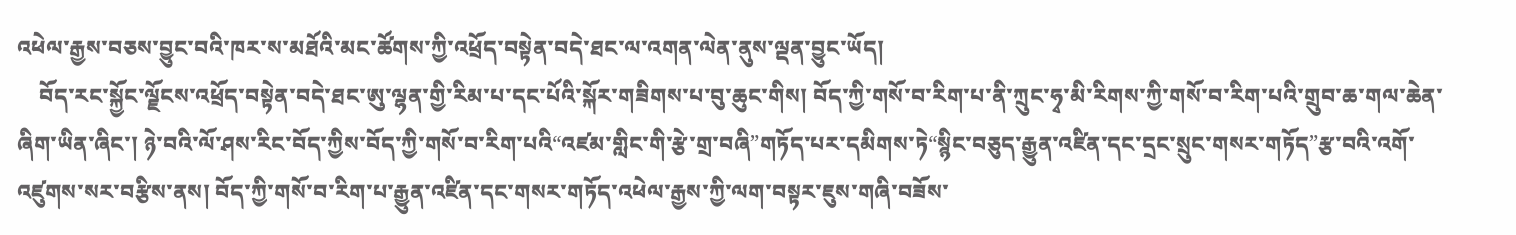འཕེལ་རྒྱས་བཅས་བྱུང་བའི་ཁར་ས་མཐོའི་མང་ཚོགས་ཀྱི་འཕྲོད་བསྟེན་བདེ་ཐང་ལ་འགན་ལེན་ནུས་ལྡན་བྱུང་ཡོད།
    བོད་རང་སྐྱོང་ལྗོངས་འཕྲོད་བསྟེན་བདེ་ཐང་ཨུ་ལྷན་གྱི་རིམ་པ་དང་པོའི་སྐོར་གཟིགས་པ་བུ་ཆུང་གིས། བོད་ཀྱི་གསོ་བ་རིག་པ་ནི་ཀྲུང་ཧྭ་མི་རིགས་ཀྱི་གསོ་བ་རིག་པའི་གྲུབ་ཆ་གལ་ཆེན་ཞིག་ཡིན་ཞིང་། ཉེ་བའི་ལོ་ཤས་རིང་བོད་ཀྱིས་བོད་ཀྱི་གསོ་བ་རིག་པའི“འཛམ་གླིང་གི་རྩེ་གྲ་བཞི”གཏོད་པར་དམིགས་ཏེ“སྙིང་བཅུད་རྒྱུན་འཛིན་དང་དྲང་སྲུང་གསར་གཏོད”རྩ་བའི་འགོ་འཛུགས་སར་བརྩིས་ནས། བོད་ཀྱི་གསོ་བ་རིག་པ་རྒྱུན་འཛིན་དང་གསར་གཏོད་འཕེལ་རྒྱས་ཀྱི་ལག་བསྟར་ཇུས་གཞི་བཟོས་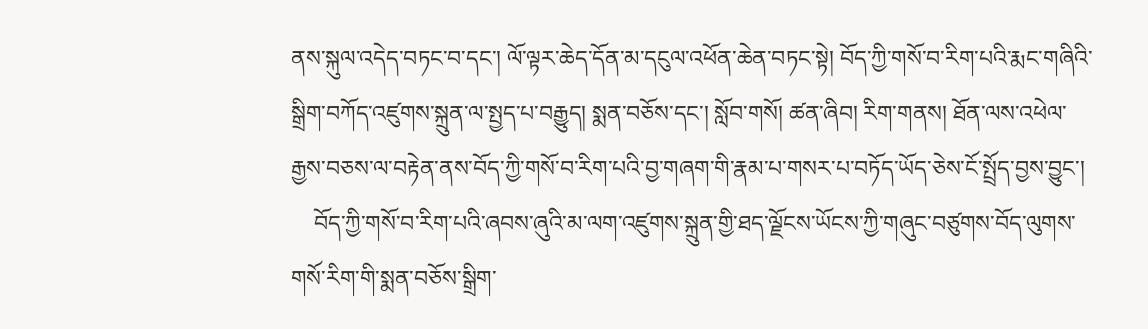ནས་སྐུལ་འདེད་བཏང་བ་དང་། ལོ་ལྟར་ཆེད་དོན་མ་དངུལ་འཕོན་ཆེན་བཏང་སྟེ། བོད་ཀྱི་གསོ་བ་རིག་པའི་རྨང་གཞིའི་སྒྲིག་བཀོད་འཛུགས་སྐྲུན་ལ་སྤྱད་པ་བརྒྱུད། སྨན་བཅོས་དང་། སློབ་གསོ། ཚན་ཞིབ། རིག་གནས། ཐོན་ལས་འཕེལ་རྒྱས་བཅས་ལ་བརྟེན་ནས་བོད་ཀྱི་གསོ་བ་རིག་པའི་བྱ་གཞག་གི་རྣམ་པ་གསར་པ་བཏོད་ཡོད་ཅེས་ངོ་སྤྲོད་བྱས་བྱུང་།
    བོད་ཀྱི་གསོ་བ་རིག་པའི་ཞབས་ཞུའི་མ་ལག་འཛུགས་སྐྲུན་གྱི་ཐད་ལྗོངས་ཡོངས་ཀྱི་གཞུང་བཙུགས་བོད་ལུགས་གསོ་རིག་གི་སྨན་བཅོས་སྒྲིག་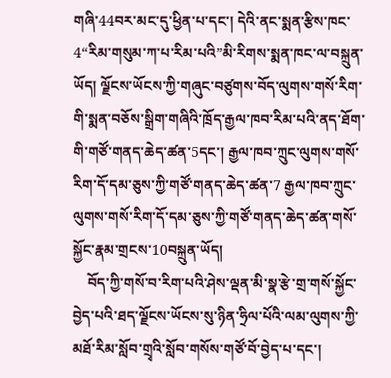གཞི་44བར་མང་དུ་ཕྱིན་པ་དང་། དེའི་ནང་སྨན་རྩིས་ཁང་4“རིམ་གསུམ་ཀ་པ་རིམ་པའི”མི་རིགས་སྨན་ཁང་ལ་བསྐྲུན་ཡོད། ལྗོངས་ཡོངས་ཀྱི་གཞུང་བཙུགས་བོད་ལུགས་གསོ་རིག་གི་སྨན་བཅོས་སྒྲིག་གཞིའི་ཁྲོད་རྒྱལ་ཁབ་རིམ་པའི་ནད་ཐོག་གི་གཙོ་གནད་ཆེད་ཚན་5དང་། རྒྱལ་ཁབ་ཀྲུང་ལུགས་གསོ་རིག་དོ་དམ་ཅུས་ཀྱི་གཙོ་གནད་ཆེད་ཚན་7 རྒྱལ་ཁབ་ཀྲུང་ལུགས་གསོ་རིག་དོ་དམ་ཅུས་ཀྱི་གཙོ་གནད་ཆེད་ཚན་གསོ་སྐྱོང་རྣམ་གྲངས་10བསྐྲུན་ཡོད།
    བོད་ཀྱི་གསོ་བ་རིག་པའི་ཤེས་ལྡན་མི་སྣ་རྩེ་གྲ་གསོ་སྐྱོང་བྱེད་པའི་ཐད་ལྗོངས་ཡོངས་སུ་ཉིན་ཧྲིལ་པོའི་ལམ་ལུགས་ཀྱི་མཐོ་རིམ་སློབ་གྲྭའི་སློབ་གསོས་གཙོ་བོ་བྱེད་པ་དང་།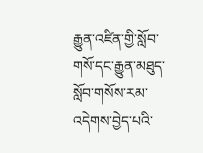རྒྱུན་འཛིན་གྱི་སློབ་གསོ་དང་རྒྱུན་མཐུད་སློབ་གསོས་རམ་འདེགས་བྱེད་པའི་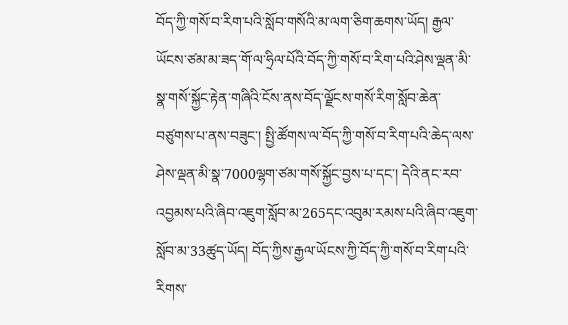བོད་ཀྱི་གསོ་བ་རིག་པའི་སློབ་གསོའི་མ་ལག་ཅིག་ཆགས་ཡོད། རྒྱལ་ཡོངས་ཙམ་མ་ཟད་གོ་ལ་ཧྲིལ་པོའི་བོད་ཀྱི་གསོ་བ་རིག་པའི་ཤེས་ལྡན་མི་སྣ་གསོ་སྐྱོང་རྟེན་གཞིའི་ངོས་ནས་བོད་ལྗོངས་གསོ་རིག་སློབ་ཆེན་བཙུགས་པ་ནས་བཟུང་། སྤྱི་ཚོགས་ལ་བོད་ཀྱི་གསོ་བ་རིག་པའི་ཆེད་ལས་ཤེས་ལྡན་མི་སྣ་7000ལྷག་ཙམ་གསོ་སྐྱོང་བྱས་པ་དང་། དེའི་ནང་རབ་འབྱམས་པའི་ཞིབ་འཇུག་སློབ་མ་265དང་འབུམ་རམས་པའི་ཞིབ་འཇུག་སློབ་མ་33ཚུད་ཡོད། བོད་ཀྱིས་རྒྱལ་ཡོངས་ཀྱི་བོད་ཀྱི་གསོ་བ་རིག་པའི་རིགས་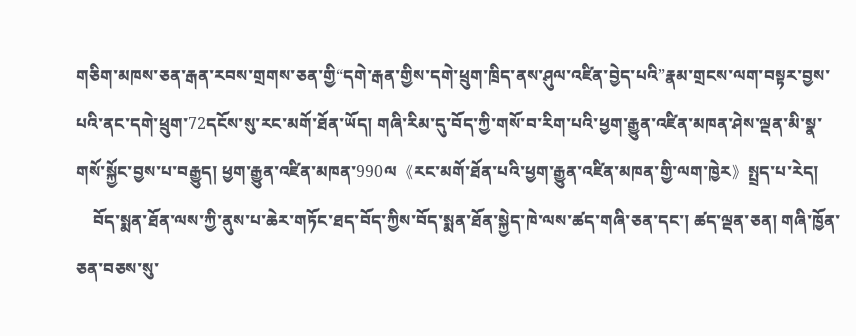གཅིག་མཁས་ཅན་རྒན་རབས་གྲགས་ཅན་གྱི“དགེ་རྒན་གྱིས་དགེ་ཕྲུག་ཁྲིད་ནས་ཤུལ་འཛིན་བྱེད་པའི”རྣམ་གྲངས་ལག་བསྟར་བྱས་པའི་ནང་དགེ་ཕྲུག་72དངོས་སུ་རང་མགོ་ཐོན་ཡོད། གཞི་རིམ་དུ་བོད་ཀྱི་གསོ་བ་རིག་པའི་ཕྱག་རྒྱུན་འཛིན་མཁན་ཤེས་ལྡན་མི་སྣ་གསོ་སྐྱོང་བྱས་པ་བརྒྱུད། ཕྱག་རྒྱུན་འཛིན་མཁན་990ལ《རང་མགོ་ཐོན་པའི་ཕྱག་རྒྱུན་འཛིན་མཁན་གྱི་ལག་ཁྱེར》སྤྲད་པ་རེད།
    བོད་སྨན་ཐོན་ལས་ཀྱི་ནུས་པ་ཆེར་གཏོང་ཐད་བོད་ཀྱིས་བོད་སྨན་ཐོན་སྐྱེད་ཁེ་ལས་ཚད་གཞི་ཅན་དང་། ཚད་ལྡན་ཅན། གཞི་ཁྱོན་ཅན་བཅས་སུ་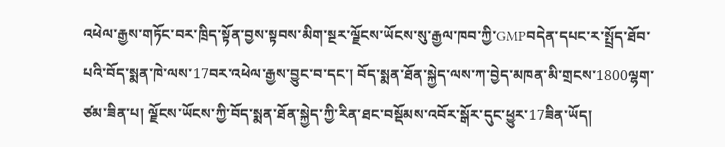འཕེལ་རྒྱས་གཏོང་བར་ཁྲིད་སྟོན་བྱས་སྟབས་མིག་སྔར་ལྗོངས་ཡོངས་སུ་རྒྱལ་ཁབ་ཀྱི་GMPབདེན་དཔང་ར་སྤྲོད་ཐོབ་པའི་བོད་སྨན་ཁེ་ལས་17བར་འཕེལ་རྒྱས་བྱུང་བ་དང་། བོད་སྨན་ཐོན་སྐྱེད་ལས་ཀ་བྱེད་མཁན་མི་གྲངས་1800ལྷག་ཙམ་ཟིན་པ། ལྗོངས་ཡོངས་ཀྱི་བོད་སྨན་ཐོན་སྐྱེད་ཀྱི་རིན་ཐང་བསྡོམས་འབོར་སྒོར་དུང་ཕྱུར་17ཟིན་ཡོད།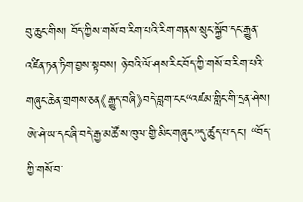བུ་ཆུང་གིས། བོད་ཀྱིས་གསོ་བ་རིག་པའི་རིག་གནས་སྲུང་སྐྱོབ་དང་རྒྱུན་འཛིན་ཏན་ཏིག་བྱས་སྟབས། ཉེ་བའི་ལོ་ཤས་རིང་བོད་ཀྱི་གསོ་བ་རིག་པའི་གཞུང་ཆེན་གྲགས་ཅན《རྒྱུད་བཞི》བདེ་བླག་ངང“འཛམ་གླིང་གི་དྲན་ཤེས། ཨེ་ཤེ་ཡ་དང་ཞི་བདེ་རྒྱ་མཚོ་ས་ཁུལ་གྱི་མིང་གཞུང”དུ་ཚུད་པ་དང་། “བོད་ཀྱི་གསོ་བ་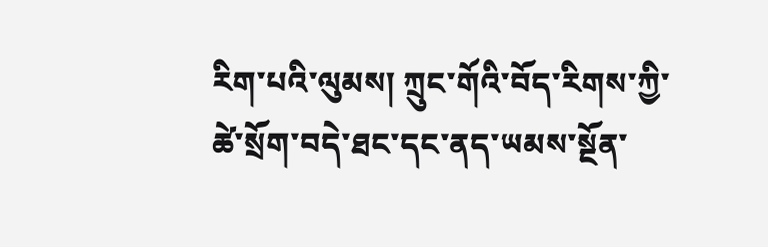རིག་པའི་ལུམས། ཀྲུང་གོའི་བོད་རིགས་ཀྱི་ཚེ་སྲོག་བདེ་ཐང་དང་ནད་ཡམས་སྔོན་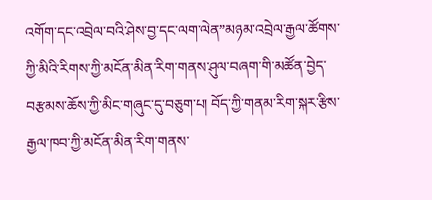འགོག་དང་འབྲེལ་བའི་ཤེས་བྱ་དང་ལག་ལེན”མཉམ་འབྲེལ་རྒྱལ་ཚོགས་ཀྱི་མིའི་རིགས་ཀྱི་མངོན་མིན་རིག་གནས་ཤུལ་བཞག་གི་མཚོན་བྱེད་བརྩམས་ཆོས་ཀྱི་མིང་གཞུང་དུ་བཅུག་པ། བོད་ཀྱི་གནམ་རིག་སྐར་རྩིས་རྒྱལ་ཁབ་ཀྱི་མངོན་མིན་རིག་གནས་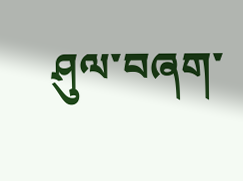ཤུལ་བཞག་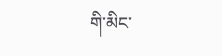གི་མིང་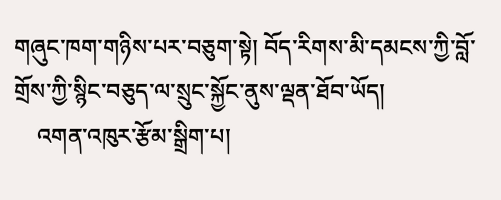གཞུང་ཁག་གཉིས་པར་བཅུག་སྟེ། བོད་རིགས་མི་དམངས་ཀྱི་བློ་གྲོས་ཀྱི་སྙིང་བཅུད་ལ་སྲུང་སྐྱོང་ནུས་ལྡན་ཐོབ་ཡོད།
    འགན་འཁུར་རྩོམ་སྒྲིག་པ།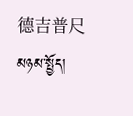德吉普尺
མཉམ་སྤྱོད།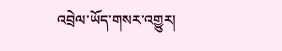འབྲེལ་ཡོད་གསར་འགྱུར།